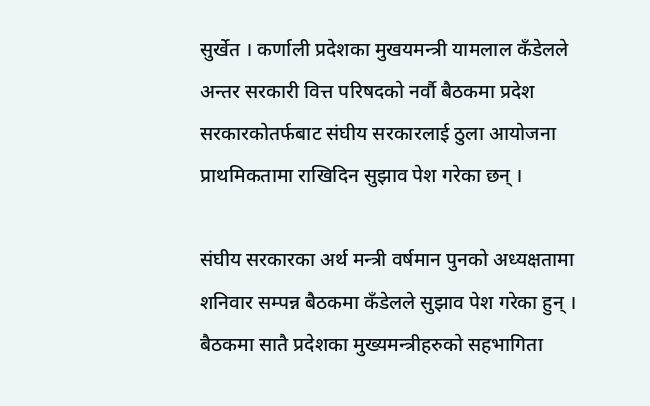सुर्खेत । कर्णाली प्रदेशका मुखयमन्त्री यामलाल कँडेलले अन्तर सरकारी वित्त परिषदको नर्वौ बैठकमा प्रदेश सरकारकोतर्फबाट संघीय सरकारलाई ठुला आयोजना प्राथमिकतामा राखिदिन सुझाव पेश गरेका छन् ।

संघीय सरकारका अर्थ मन्त्री वर्षमान पुनको अध्यक्षतामा शनिवार सम्पन्न बैठकमा कँडेलले सुझाव पेश गरेका हुन् । बैठकमा सातै प्रदेशका मुख्यमन्त्रीहरुको सहभागिता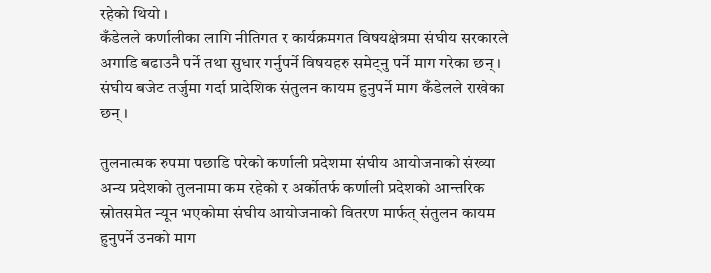रहेको थियो ।
कँडेलले कर्णालीका लागि नीतिगत र कार्यक्रमगत विषयक्षेत्रमा संघीय सरकारले अगाडि बढाउनै पर्ने तथा सुधार गर्नुपर्ने विषयहरु समेट्नु पर्ने माग गरेका छन् । संघीय बजेट तर्जुमा गर्दा प्रादेशिक संतुलन कायम हुनुपर्ने माग कँडेलले राखेका छन् ।

तुलनात्मक रुपमा पछाडि परेको कर्णाली प्रदेशमा संघीय आयोजनाको संख्या अन्य प्रदेशको तुलनामा कम रहेको र अर्कोतर्फ कर्णाली प्रदेशको आन्तरिक स्रोतसमेत न्यून भएकोमा संघीय आयोजनाको वितरण मार्फत् संतुलन कायम हुनुपर्ने उनको माग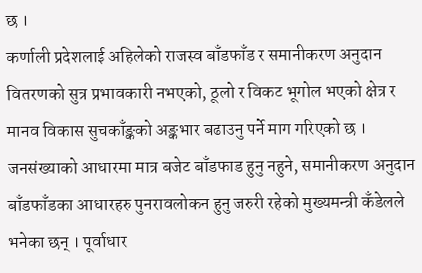छ ।
कर्णाली प्रदेशलाई अहिलेको राजस्व बाँडफाँड र समानीकरण अनुदान वितरणको सुत्र प्रभावकारी नभएको, ठूलो र विकट भूगोल भएको क्षेत्र र मानव विकास सुचकाँङ्कको अङ्कभार बढाउनु पर्ने माग गरिएको छ ।
जनसंख्याको आधारमा मात्र बजेट बाँडफाड हुनु नहुने, समानीकरण अनुदान बाँडफाँडका आधारहरु पुनरावलोकन हुनु जरुरी रहेको मुख्यमन्त्री कँडेलले भनेका छन् । पूर्वाधार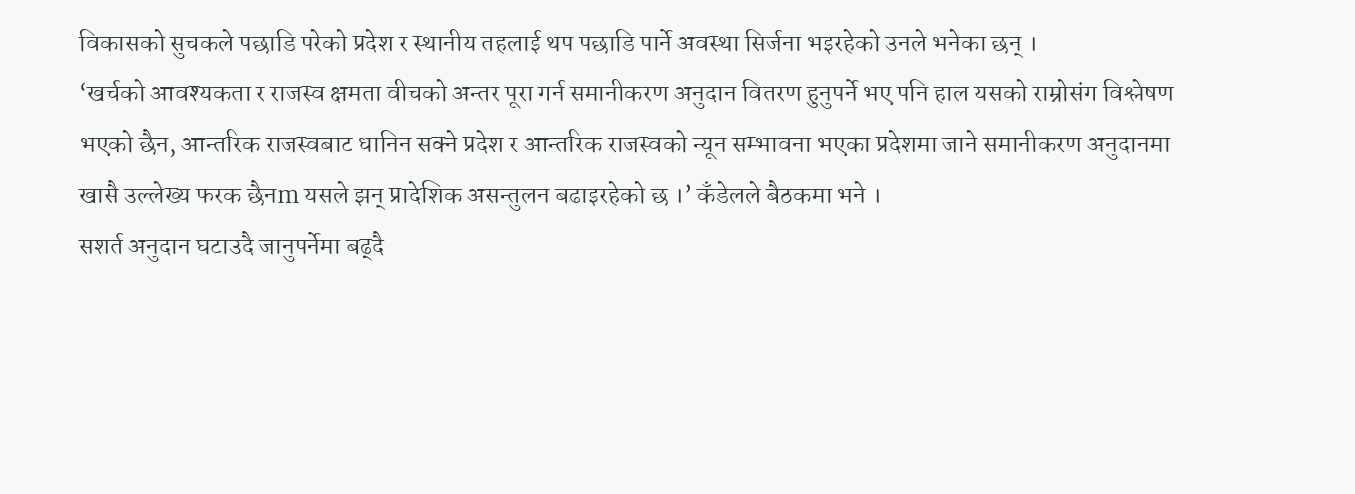विकासको सुचकले पछाडि परेको प्रदेश र स्थानीय तहलाई थप पछाडि पार्ने अवस्था सिर्जना भइरहेको उनले भनेका छन् ।
‘खर्चको आवश्यकता र राजस्व क्षमता वीचको अन्तर पूरा गर्न समानीकरण अनुदान वितरण हुनुपर्ने भए पनि हाल यसको राम्रोसंग विश्लेषण भएको छैन, आन्तरिक राजस्वबाट धानिन सक्ने प्रदेश र आन्तरिक राजस्वको न्यून सम्भावना भएका प्रदेशमा जाने समानीकरण अनुदानमा खासै उल्लेख्य फरक छैनm यसले झन् प्रादेशिक असन्तुलन बढाइरहेको छ ।’ कँडेलले बैठकमा भने ।
सशर्त अनुदान घटाउदै जानुपर्नेमा बढ्दै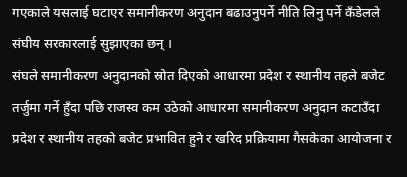गएकाले यसलाई घटाएर समानीकरण अनुदान बढाउनुपर्ने नीति लिनु पर्ने कँडेलले संघीय सरकारलाई सुझाएका छन् ।
संघले समानीकरण अनुदानको स्रोत दिएको आधारमा प्रदेश र स्थानीय तहले बजेट तर्जुमा गर्ने हुँदा पछि राजस्व कम उठेको आधारमा समानीकरण अनुदान कटाउँदा प्रदेश र स्थानीय तहको बजेट प्रभावित हुने र खरिद प्रक्रियामा गैसकेका आयोजना र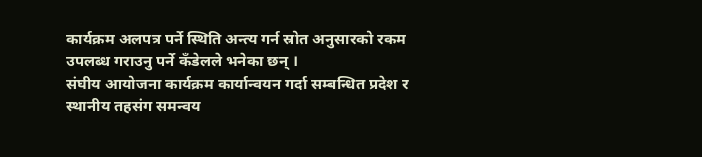कार्यक्रम अलपत्र पर्ने स्थिति अन्त्य गर्न स्रोत अनुसारको रकम उपलब्ध गराउनु पर्ने कँडेलले भनेका छन् ।
संघीय आयोजना कार्यक्रम कार्यान्वयन गर्दा सम्बन्धित प्रदेश र स्थानीय तहसंग समन्वय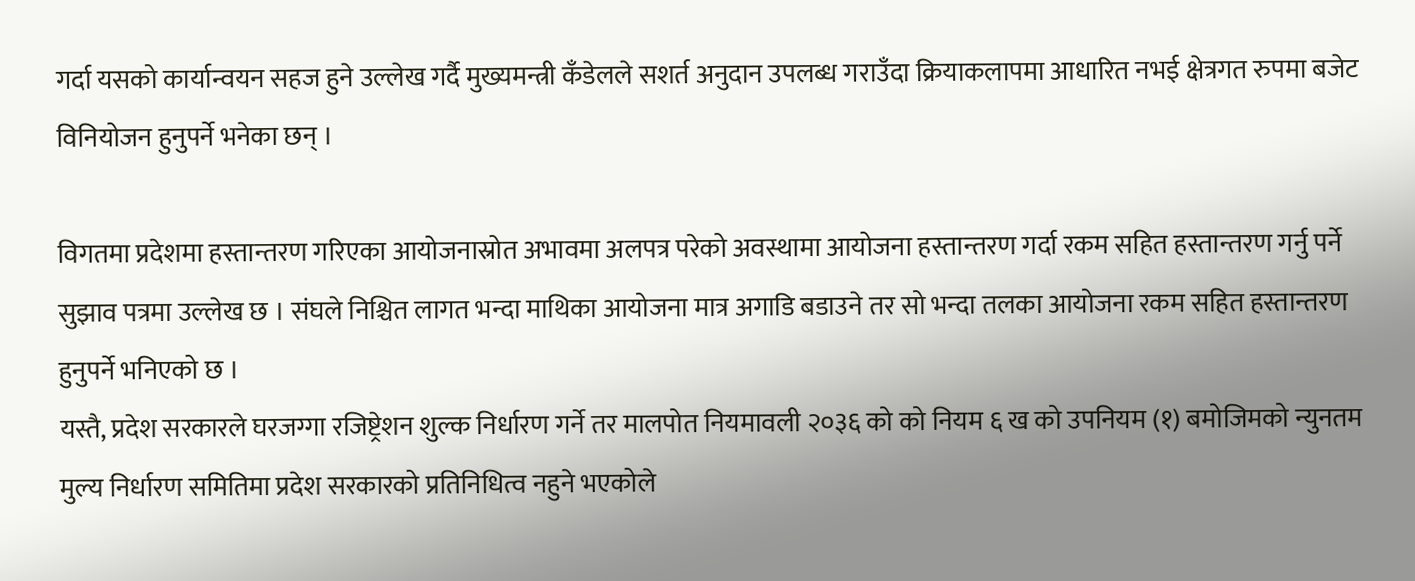गर्दा यसको कार्यान्वयन सहज हुने उल्लेख गर्दै मुख्यमन्त्री कँडेलले सशर्त अनुदान उपलब्ध गराउँदा क्रियाकलापमा आधारित नभई क्षेत्रगत रुपमा बजेट विनियोजन हुनुपर्ने भनेका छन् ।

विगतमा प्रदेशमा हस्तान्तरण गरिएका आयोजनास्रोत अभावमा अलपत्र परेको अवस्थामा आयोजना हस्तान्तरण गर्दा रकम सहित हस्तान्तरण गर्नु पर्ने सुझाव पत्रमा उल्लेख छ । संघले निश्चित लागत भन्दा माथिका आयोजना मात्र अगाडि बडाउने तर सो भन्दा तलका आयोजना रकम सहित हस्तान्तरण हुनुपर्ने भनिएको छ ।
यस्तै, प्रदेश सरकारले घरजग्गा रजिष्ट्रेशन शुल्क निर्धारण गर्ने तर मालपोत नियमावली २०३६ को को नियम ६ ख को उपनियम (१) बमोजिमको न्युनतम मुल्य निर्धारण समितिमा प्रदेश सरकारको प्रतिनिधित्व नहुने भएकोले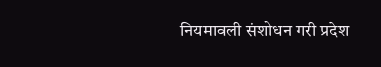नियमावली संशोधन गरी प्रदेश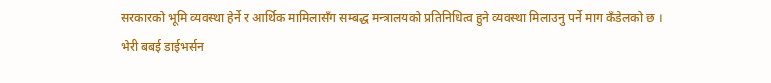सरकारको भूमि व्यवस्था हेर्ने र आर्थिक मामिलासँग सम्बद्ध मन्त्रालयको प्रतिनिधित्व हुने व्यवस्था मिलाउनु पर्ने माग कँडेलको छ ।
भेरी बबई डाईभर्सन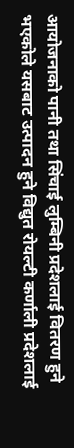आयोजनाको पानी तथा सिंचाई लुम्बिनी प्रदेशलाई वितरण हुने भएकोले यसबाट उत्पादन हुने विद्युत रोयल्टी कर्णाली प्रदेशलाई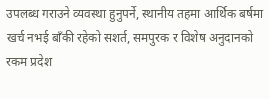उपलब्ध गराउने व्यवस्था हुनुपर्ने, स्थानीय तहमा आर्थिक बर्षमा खर्च नभई बाँकी रहेको सशर्त, समपुरक र विशेष अनुदानको रकम प्रदेश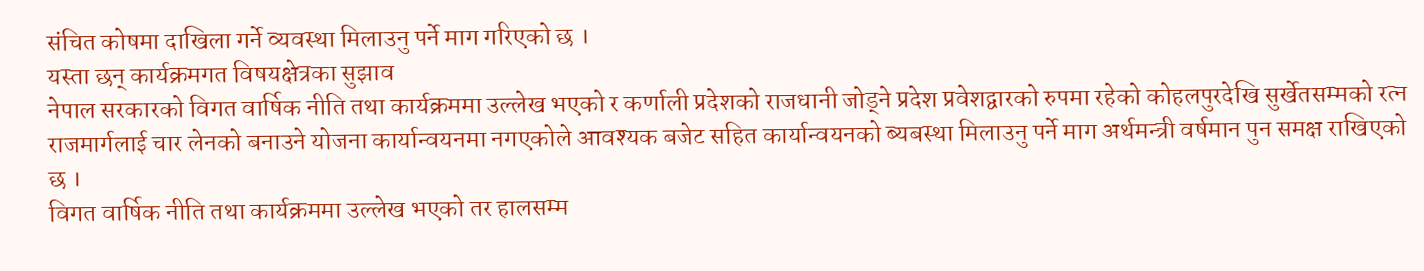संचित कोषमा दाखिला गर्ने व्यवस्था मिलाउनु पर्ने माग गरिएको छ ।
यस्ता छन् कार्यक्रमगत विषयक्षेत्रका सुझाव
नेपाल सरकारको विगत वार्षिक नीति तथा कार्यक्रममा उल्लेख भएको र कर्णाली प्रदेशको राजधानी जोड्ने प्रदेश प्रवेशद्वारको रुपमा रहेको कोहलपुरदेखि सुर्खेतसम्मको रत्न राजमार्गलाई चार लेनको बनाउने योजना कार्यान्वयनमा नगएकोले आवश्यक बजेट सहित कार्यान्वयनको ब्यबस्था मिलाउनु पर्ने माग अर्थमन्त्री वर्षमान पुन समक्ष राखिएको छ ।
विगत वार्षिक नीति तथा कार्यक्रममा उल्लेख भएको तर हालसम्म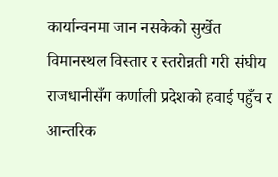कार्यान्वनमा जान नसकेको सुर्खेत विमानस्थल विस्तार र स्तरोन्नती गरी संघीय राजधानीसँग कर्णाली प्रदेशको हवाई पहुँच र आन्तरिक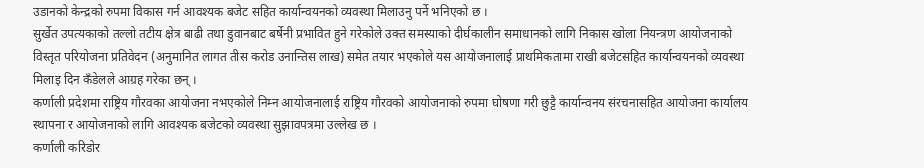उडानको केन्द्रको रुपमा विकास गर्न आवश्यक बजेट सहित कार्यान्वयनको व्यवस्था मिलाउनु पर्ने भनिएको छ ।
सुर्खेत उपत्यकाको तल्लो तटीय क्षेत्र बाढी तथा डुवानबाट बर्षेनी प्रभावित हुने गरेकोले उक्त समस्याको दीर्घकालीन समाधानको लागि निकास खोला नियन्त्रण आयोजनाको विस्तृत परियोजना प्रतिवेदन (अनुमानित लागत तीस करोड उनान्तिस लाख) समेत तयार भएकोले यस आयोजनालाई प्राथमिकतामा राखी बजेटसहित कार्यान्वयनको व्यवस्था मिलाइ दिन कँडेलले आग्रह गरेका छन् ।
कर्णाली प्रदेशमा राष्ट्रिय गौरवका आयोजना नभएकोले निम्न आयोजनालाई राष्ट्रिय गौरवको आयोजनाको रुपमा घोषणा गरी छुट्टै कार्यान्वनय संरचनासहित आयोजना कार्यालय स्थापना र आयोजनाको लागि आवश्यक बजेटको व्यवस्था सुझावपत्रमा उल्लेख छ ।
कर्णाली करिडोर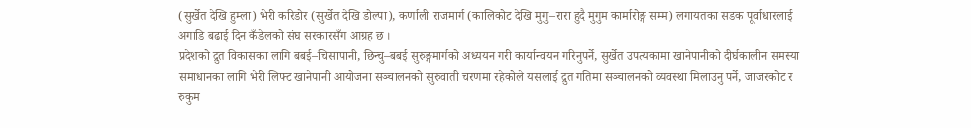(सुर्खेत देखि हुम्ला) भेरी करिडोर (सुर्खेत देखि डोल्पा), कर्णाली राजमार्ग (कालिकोट देखि मुगु–रारा हुदै मुगुम कार्मारोङ्ग सम्म) लगायतका सडक पूर्वाधारलाई अगाडि बढाई दिन कँडेलको संघ सरकारसँग आग्रह छ ।
प्रदेशको द्रुत विकासका लागि बबई–चिसापानी, छिन्चु–बबई सुरुङ्गमार्गको अध्ययन गरी कार्यान्वयन गरिनुपर्ने, सुर्खेत उपत्यकामा खानेपानीको दीर्घकालीन समस्या समाधानका लागि भेरी लिफ्ट खानेपानी आयोजना सञ्चालनको सुरुवाती चरणमा रहेकोले यसलाई द्रुत गतिमा सञ्चालनको व्यवस्था मिलाउनु पर्ने, जाजरकोट र रुकुम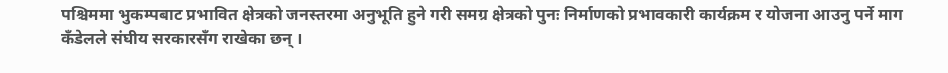पश्चिममा भुकम्पबाट प्रभावित क्षेत्रको जनस्तरमा अनुभूति हुने गरी समग्र क्षेत्रको पुनः निर्माणको प्रभावकारी कार्यक्रम र योजना आउनु पर्ने माग कँडेलले संघीय सरकारसँग राखेका छन् ।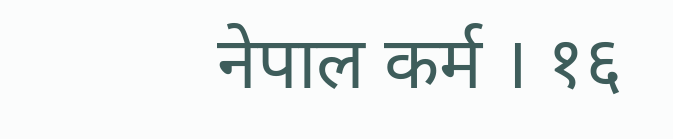नेपाल कर्म । १६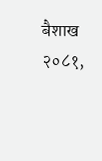बैशाख २०८१,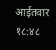आईतवार १८:४८